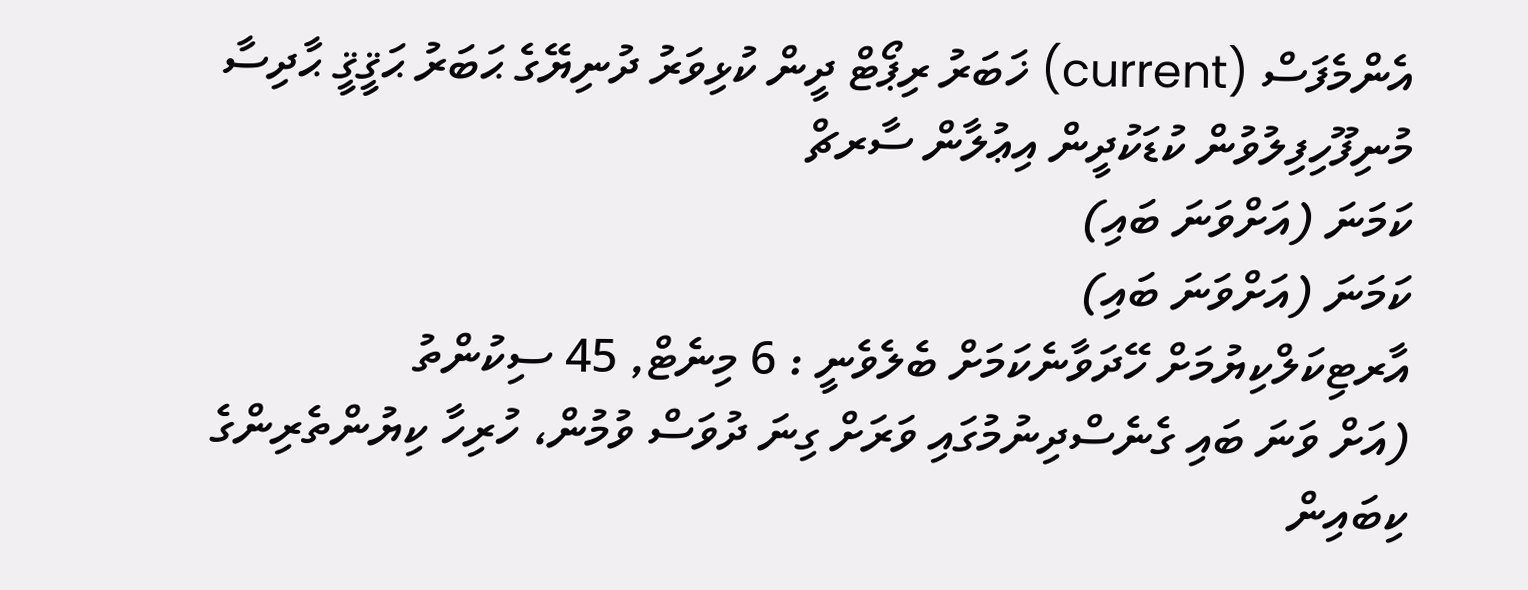އެންމެފަސް (current) ޚަބަރު ރިޕޯޓް ދީން ކުޅިވަރު ދުނިޔޭގެ ޙަބަރު ޙަޤީޤީ ޙާދިސާ މުނިފޫހިފިލުވުން ކުޑަކުދީން އިޢުލާން ސާރޗް
ކަމަނަ (އަށްވަނަ ބައި)
ކަމަނަ (އަށްވަނަ ބައި)
އާރޓިކަލްކިޔުމަށް ހޭދަވާނެކަމަށް ބެލެވެނީ : 6 މިނެޓް, 45 ސިކުންތު
(އަށް ވަނަ ބައި ގެނެސްދިނުމުގައި ވަރަށް ގިނަ ދުވަސް ވުމުން، ހުރިހާ ކިޔުންތެރިންގެ ކިބައިން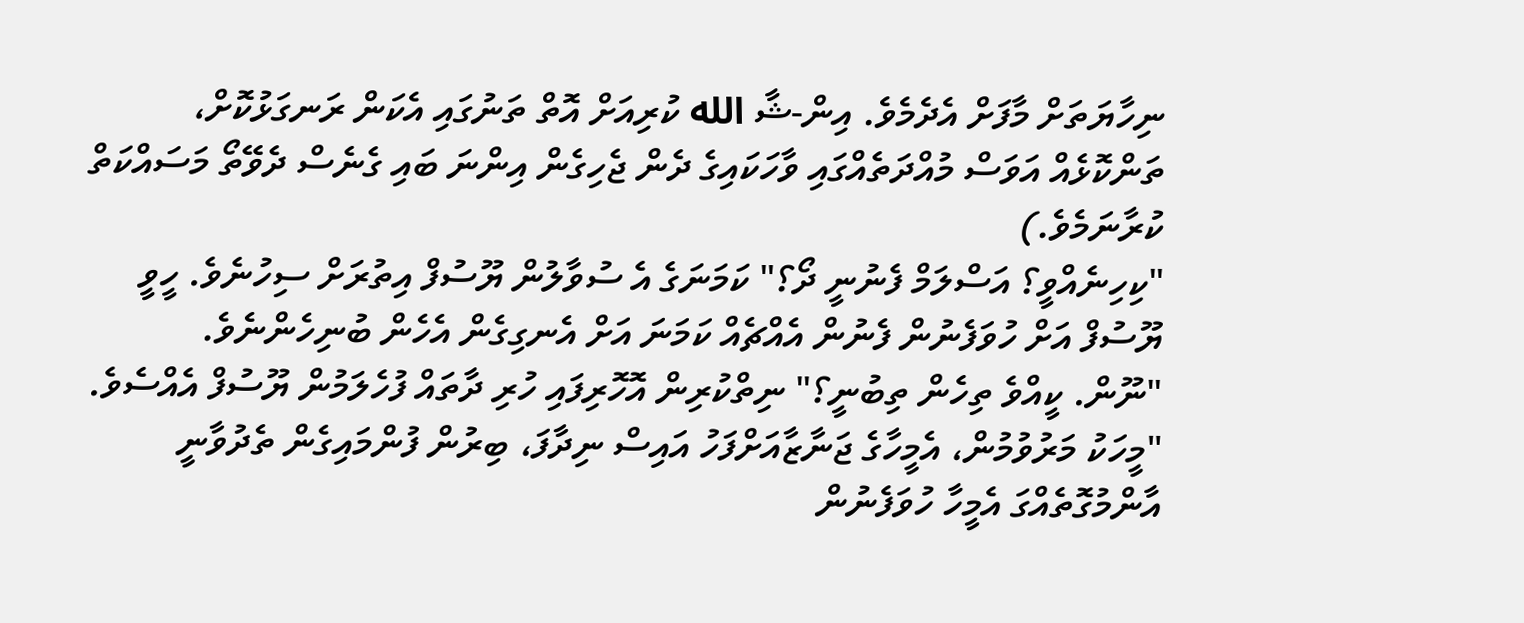ނިހާޔަތަށް މާފަށް އެދެމެވެ. އިން-ޝާ الله ކުރިއަށް އޮތް ތަނުގައި އެކަން ރަނގަޅުކޮށް، ތަންކޮޅެއް އަވަސް މުއްދަތެއްގައި ވާހަކައިގެ ދެން ޖެހިގެން އިންނަ ބައި ގެނެސް ދެވޭތޯ މަސައްކަތް ކުރާނަމެވެ.)
"ކިހިނެއްވީ؟ އަސްލަމް ފެނުނީ ދޯ؟" ކަމަނަގެ އެ ސުވާލުން ޔޫސުފް އިތުރަށް ސިހުނެވެ. ހީވީ ޔޫސުފް އަށް ހުވަފެނުން ފެނުން އެއްޗެއް ކަމަނަ އަށް އެނގިގެން އެހެން ބުނިހެންނެވެ.
"ނޫން. ކީއްވެ ތިހެން ތިބުނީ؟" ނިތްކުރިން އޮހޮރިފައި ހުރި ދާތައް ފުހެލަމުން ޔޫސުފް އެއްސެވެ.
"މީހަކު މަރުވުމުން، އެމީހާގެ ޖަނާޒާއަށްފަހު އައިސް ނިދާފަ، ބިރުން ފުންމައިގެން ތެދުވާނީ އާންމުގޮތެއްގަ އެމީހާ ހުވަފެނުން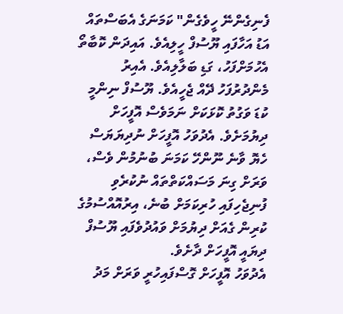ފެނިގެންނޭ ހީވެގެން" ކަމަނަގެ އެބަސްތައް އަޑު އަހާފައި ޔޫސުފް ހީލިއެވެ. އައިދަން ކޮބާތޯ އެހުމަށްފަހު، ގަޑި ބަލާލިއެވެ. އެއިރު މެންދުރުފަހު ދޭއް ޖެހީއެވެ. ޔޫސުފް ނިންމީ ކުޑަ ވަގުތު ކޮޅަކަށް ނަމަވެސް އޮފީހަށް ދިޔުމަށެވެ. އެދުވަހު އޮފީހަށް ނުދިޔަޔަސް ހެޔޮ ވާނެ ނޫންހޭ ކަމަނަ ބުނުމުން ވެސް، ވަރަށް ގިނަ މަސައްކަތްތައް ނުކުރެވި ފުނިޖެހިފައި ހުރިކަމަށް ބުނެ، އިރުއޮއްސުމުގެ ކުރިން ގެއަށް ދިޔުމަށް ވައުދުވެފައި ޔޫސުފް ދިޔައީ އޮފީހަށް ދާށެވެ.
އެދުވަހު އޮފީހަށް ގޮސްފައިހުރީ ވަރަށް މަދު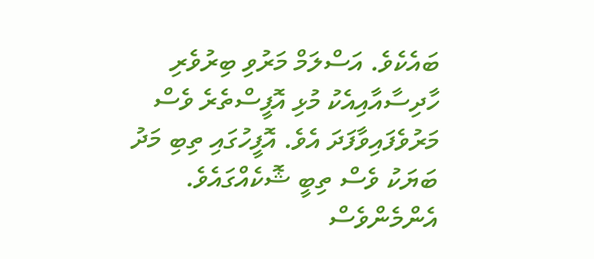ބައެކެވެ. އަސްލަމް މަރުވި ބިރުވެރި ހާދިސާއާއިއެކު މުޅި އޮފީސްތެރެ ވެސް މަރުވެފައިވާފަދަ އެވެ. އޮފީހުގައި ތިބި މަދު ބަޔަކު ވެސް ތިބީ ޝޮކެއްގައެވެ. އެންމެންވެސް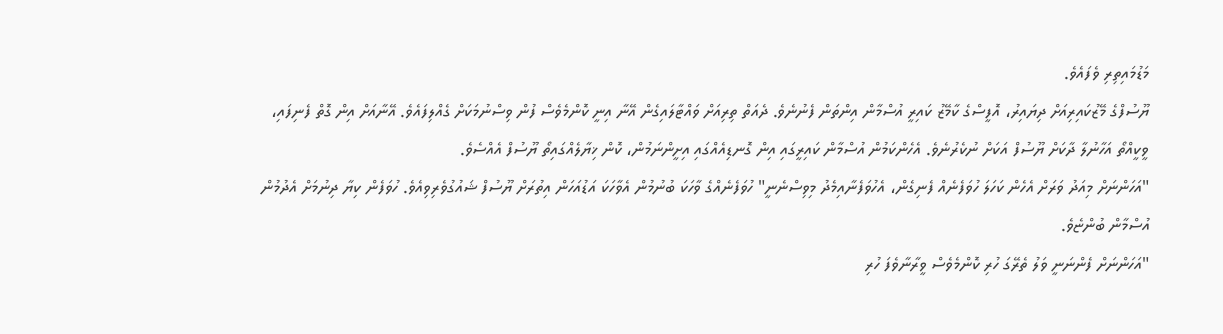މަޑުމައިތިރި ވެފައެވެ.
ޔޫސުފްގެ މޭޒުކައިރިއަށް ދިޔައިރު، އޮފީސްގެ ކާމޭޒު ކައިރީ އުސްމާން އިންތަން ފެނުނެވެ. ދެއަތް ތިރިއަށް ވައްޓާލައިގެން އޭނާ އިނީ ކޮންމެވެސް ފުން ވިސްނުމަކަށް ގެއްލިފައެވެ. އޭނާއަށް އިން ގޮތް ފެނިފައި، ވީކީއްތޯ އަހާނުލާ ދާކަށް ޔޫސުފް އަކަށް ނުކެރުނެވެ. އެހެންކަމުން އުސްމާން ކައިރީގައި އިން ގޮނޑިއެއްގައި އިށީންނަމުން، ކޮން ޚިޔާލެއްގައިތޯ ޔޫސުފް އެއްސެވެ.
"އަހަންނަށް މިއަދު ވަރަށް އެހެން ކަހަލަ ހުވަފެނެއް ފެނިގެން، އެހުވަފެނާއިމެދު މިވިސްނެނީ" ހުވަފެނެއްގެ ވާހަކަ ބުނުމުން އެވާހަކަ އަޑުއަހަން އިތުރަށް ޔޫސުފް ޝައުގުވެރިވިއެވެ. ހުވަފެން ކިޔާ ދިނުމަށް އެދުމުން އުސްމާން ބުންޏެވެ.
"އަހަންނަށް ފެންނަނީ ވަލު ތެރޭގަ ހުރި ކޮންމެވެސް ވީރާނާވެފަ ހުރި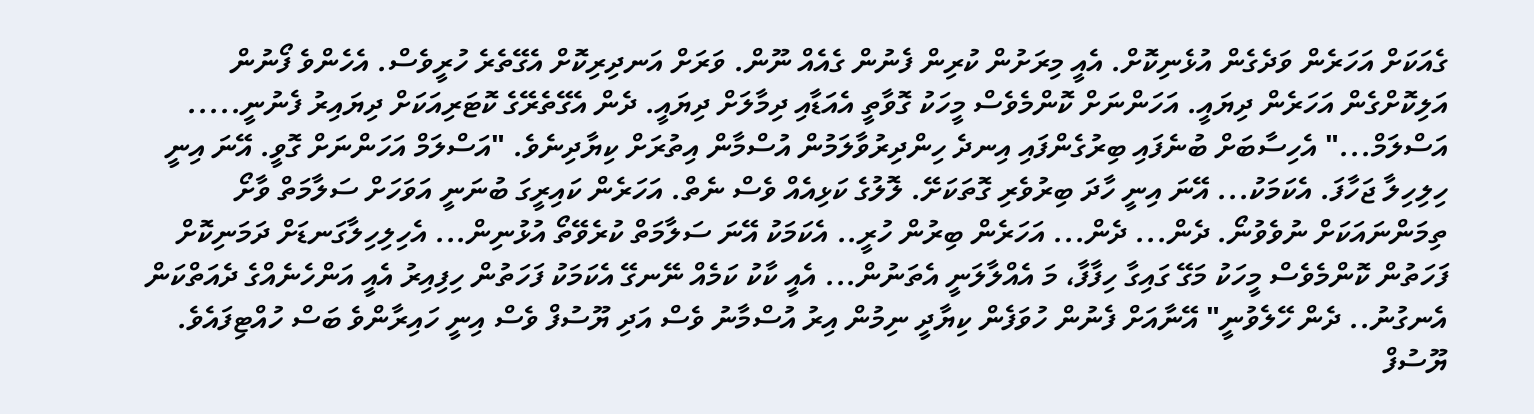ގެއަކަށް އަހަރެން ވަދެގެން އުޅެނިކޮށް. އެއީ މިރަށުން ކުރިން ފެނުން ގެއެއް ނޫން. ވަރަށް އަނދިރިކޮށް އެގޭތެރެ ހުރީވެސް. އެހެންވެ ފޯނުން އަލިކޮށްގެން އަހަރެން ދިޔައީ. އަހަންނަށް ކޮންމެވެސް މީހަކު ގޮވާތީ އެއަޑާއި ދިމާލަށް ދިޔައީ. ދެން އެގޭތެރޭގެ ކޮޓަރިއަކަށް ދިޔައިރު ފެނުނީ..... އަސްލަމް..." އެހިސާބަށް ބުނެފައި ބިރުގެންފައި އިނދެ ހިންދިރުވާލަމުން އުސްމާން އިތުރަށް ކިޔާދިނެވެ. "އަސްލަމް އަހަންނަށް ގޮވީ. އޭނަ އިނީ ހިލިހިލާ ޖަހާފަ. އެކަމަކު... އޭނަ އިނީ ހާދަ ބިރުވެރި ގޮތަކަށޭ. ލޮލުގެ ކަޅިއެއް ވެސް ނެތް. އަހަރެން ކައިރީގަ ބުނަނީ އަވަހަށް ސަލާމަތް ވާށޯ ތިމަންނައަކަށް ނުވެވުނޯ. ދެން... ދެން... އަހަރެން ބިރުން ހުރީ.. އެކަމަކު އޭނަ ސަލާމަތް ކުރެވޭތޯ އުޅުނިން... އެހިލިހިލާގަނޑަށް ދަމަނިކޮށް ފަހަތުން ކޮންމެވެސް މީހަކު މަގޭ ގައިގާ ހިފާފާ، މަ އެއްލާލަނީ އެތަނުން... އެއީ ކާކު ކަމެއް ނޭނގޭ އެކަމަކު ފަހަތުން ހިފިއިރު އެއީ އަންހެނެއްގެ ދެއަތްކަން އެނގުނު.. ދެން ހޭލެވުނީ" އޭނާއަށް ފެނުން ހުވަފެން ކިޔާދީ ނިމުން އިރު އުސްމާނު ވެސް އަދި ޔޫސުފް ވެސް އިނީ ހައިރާންވެ ބަސް ހުއްޓިފައެވެ.
ޔޫސުފް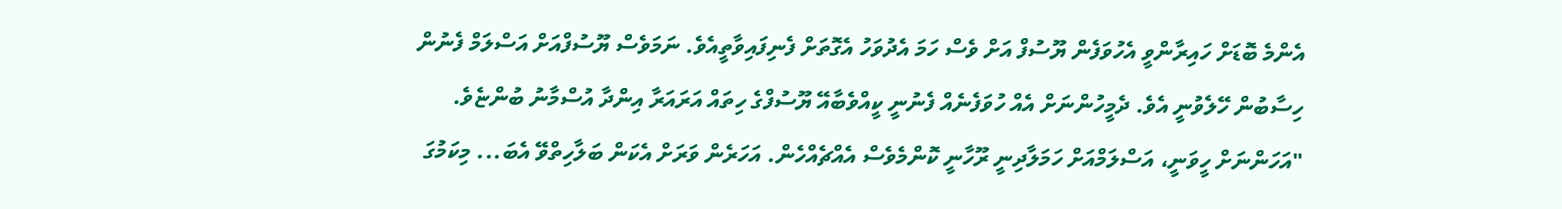އެންމެ ބޮޑަށް ހައިރާންވީ އެހުވަފެން ޔޫސުފް އަށް ވެސް ހަމަ އެދުވަހު އެގޮތަށް ފެނިފައިވާތީއެވެ. ނަމަވެސް ޔޫސުފްއަށް އަސްލަމް ފެނުން ހިސާބުން ހޭލެވުނީ އެވެ. ދެމީހުންނަށް އެއް ހުވަފެނެއް ފެނުނީ ކީއްވެބާއޭ ޔޫސުފްގެ ހިތައް އަރައަރާ އިންދާ އުސްމާނު ބުންޏެވެ.
"އަހަންނަށް ހީވަނީ، އަސްލަމްއަށް ހަމަލާދިނީ ރޫހާނީ ކޮންމެވެސް އެއްޗެއްހެން. އަހަރެން ވަރަށް އެކަން ބަލާހިތްވޭ އެބަ... މިކަމުގަ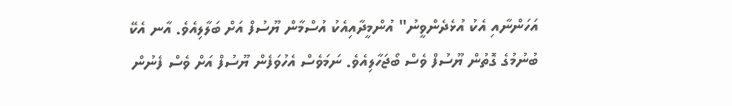އަހަންނާއި އެކު އުޅެދެންވީނު" އުންމީދާއިއެކު އުސްމާން ޔޫސުފް އަށް ބަލާލިއެވެ. އާނ އެކޭ ބުނުމުގެ ގޮތުން ޔޫސުފް ވެސް ބޯޖަހާލިއެވެ. ނަމަވެސް އެހުވަފެން ޔޫސުފް އަށް ވެސް ފެނުން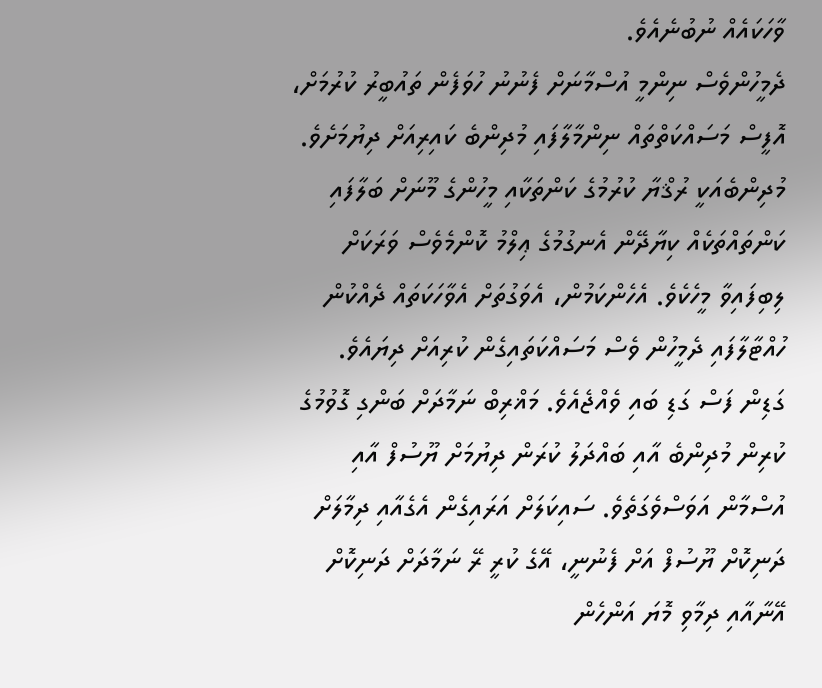ވާހަކައެއް ނުބުނެއެވެ.
ދެމީހުންވެސް ނިންމީ އުސްމާނަށް ފެނުނު ހުވަފެން ތައުބީރު ކުރުމަށް، އޮފީސް މަސައްކަތްތައް ނިންމާލާފައި މުދިންބެ ކައިރިއަށް ދިޔުމަށެވެ. މުދިންބެއަކީ ރުޤްޔާ ކުރުމުގެ ކަންތަކާއި މީހުންގެ މޫނަށް ބަލާފައި ކަންތައްތަކެއް ކިޔާދޭން އެނގުމުގެ ޢިލްމު ކޮންމެވެސް ވަރަކަށް ލިބިފައިވާ މީހެކެވެ. އެހެންކަމުން، އެވަގުތަށް އެވާހަކަތައް ދެއްކުން ހުއްޓާލާފައި ދެމީހުން ވެސް މަސައްކަތައިގެން ކުރިއަށް ދިޔައެވެ.
ގަޑިން ފަސް ގަޑި ބައި ވެއްޖެއެވެ. މަޣްރިބް ނަމާދަށް ބަންގި ގޮވުމުގެ ކުރިން މުދިންބެ އާއި ބައްދަލު ކުރަން ދިޔުމަށް ޔޫސުފް އާއި އުސްމާން އަވަސްވެގަތެވެ. ސައިކަލަށް އަރައިގެން އެގެއާއި ދިމާލަށް ދަނިކޮށް ޔޫސުފް އަށް ފެނުނީ، އޭގެ ކުރީ ރޭ ނަމާދަށް ދަނިކޮށް އޭނާއާއި ދިމާވި މޮޔަ އަންހެން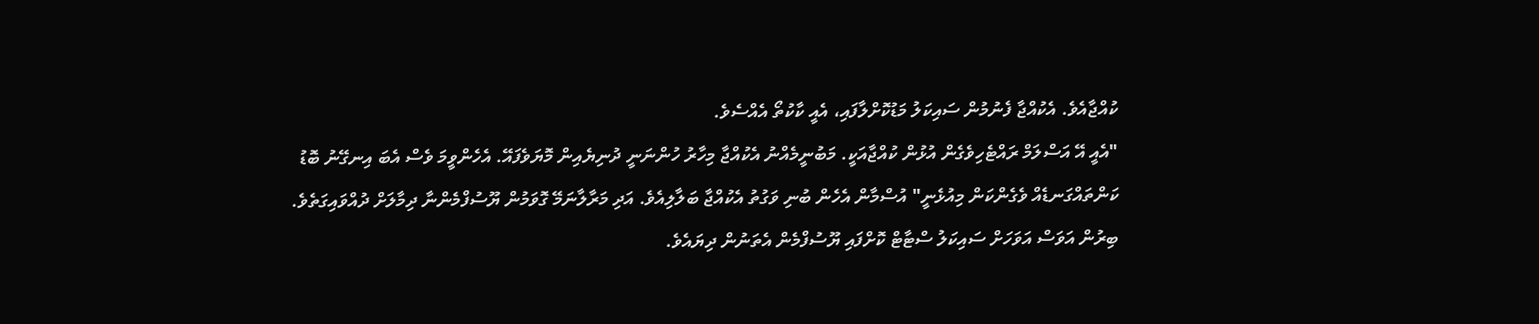ކުއްޖާއެވެ. އެކުއްޖާ ފެނުމުން ސައިކަލު މަޑުކޮށްލާފައި، އެއީ ކާކުތޯ އެއްސެވެ.
"އެއީ އޭ އަސްލަމް ރައްޓެހިވެގެން އުޅުން ކުއްޖާއަކީ. މަބުނީމެއްނު އެކުއްޖާ މިހާރު ހުންނަނީ ދުނިޔެއިން މޮޔަވެފައޭ. އެހެންވީމަ ވެސް އެބަ އިނގޭނު ބޮޑު ކަންތައްގަނޑެއް ވެގެންކަން މިއުޅެނީ" އުސްމާން އެހެން ބުނި ވަގުތު އެކުއްޖާ ބަލާލިއެވެ. އަދި މަރާލާނަމޭ ގޮވަމުން ޔޫސުފްމެންނާ ދިމާލަށް ދުއްވައިގަތެވެ. ބިރުން އަވަސް އަވަހަށް ސައިކަލު ސްޓާޓް ކޮށްފައި ޔޫސުފްމެން އެތަނުން ދިޔައެވެ.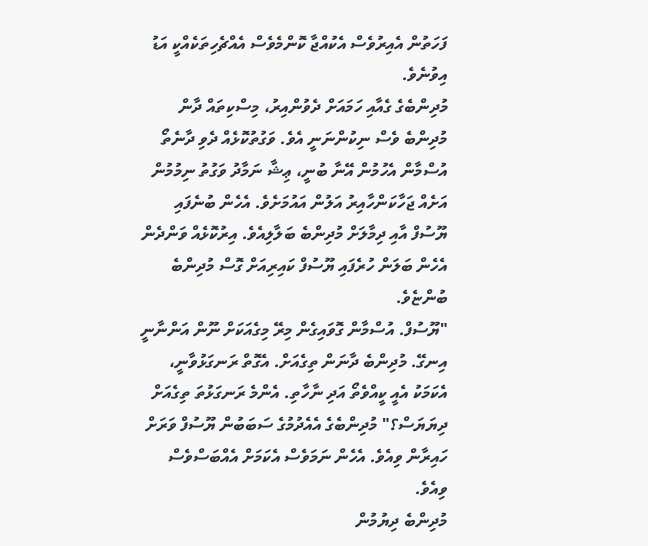ފަހަތުން އެއިރުވެސް އެކުއްޖާ ކޮންމެވެސް އެއްޗެހިތަކެއްކީ އަޑު އިވުނެވެ.
މުދިންބެގެ ގެއާއި ހަމައަށް ދެވުންއިރު، މިސްކިތައް ދާން މުދިންބެ ވެސް ނިކުންނަނީ އެވެ. ވަގުތުކޮޅެއް ދެވި ދާނެތޯ އުސްމާން އެހުމުން އޭނާ ބުނީ، ޢިޝާ ނަމާދު ވަގުތު ނިމުމުން އަށެއް ޖަހާކަންހާއިރު އަލުން އައުމަށެވެ. އެހެން ބުނެފައި ޔޫސުފް އާއި ދިމާލަށް މުދިންބެ ބަލާލިއެވެ. އިރުކޮޅެއް ވަންދެން އެހެން ބަލަން ހުރެފައި ޔޫސުފް ކައިރިއަށް ގޮސް މުދިންބެ ބުންޏެވެ.
"ޔޫސުފް. އުސްމާން ގޮވައިގެން މިރޭ މިގެއަކަށް ނޫން އަންނާނީ އިނގޭ. މުދިންބެ ދާނަން ތިގެއަށް. އެގޮތް ރަނގަޅުވާނީ، އެކަމަކު އެއީ ކީއްވެތޯ އަދި ނާހާތި. އެންމެ ރަނގަޅުތަ ތިގެއަށް ދިޔަޔަސް؟" މުދިންބެގެ އެއެދުމުގެ ސަބަބުން ޔޫސުފް ވަރަށް ހައިރާން ވިއެވެ. އެހެން ނަމަވެސް އެކަމަށް އެއްބަސްވެސް ވިއެވެ.
މުދިންބެ ދިޔުމުން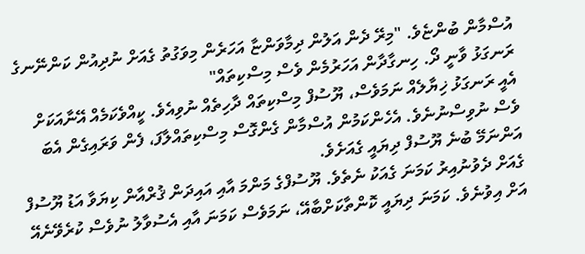އުސްމާން ބުންޏެވެ. "މިރޭ ދެން އަލުން ދިމާވަންޏާ އަހަރެން މިވަގުތު ގެއަށް ނުދިއުން ކަންނޭނގެ ރަނގަޅު ވާނީ ދޯ. ހިނގާދާން އަހަރުމެން ވެސް މިސްކިތައް"
އެއީ ރަނގަޅު ޚިޔާލެއް ނަމަވެސް، ޔޫސުފް މިސްކިތައް ދާހިތެއް ނުވިއެވެ. ކީއްވެކަމެއް އޭނާއަކަށް ވެސް ނުވިސްނުނެވެ. އެހެންކަމުން އުސްމާން ގެންގޮސް މިސްކިތައްލާފަ، ފެން ވަރައިގެން އެބަ އަންނަމޭ ބުނެ ޔޫސުފް ދިޔައީ ގެއަށެވެ.
ގެއަށް ދެވުނުއިރު ކަމަނަ ގެއަކު ނެތެވެ. ޔޫސުފްގެ މަންމަ އާއި އައިދަން ޤުރްއާން ކިޔަވާ އަޑު ޔޫސުފް އަށް އިވުނެވެ. ކަމަނަ ދިޔައީ ކޮންތާކަށްބާއޭ، ނަމަވެސް ކަމަނަ އާއި އެސުވާލު ނުވެސް ކުރެވޭނެއޭ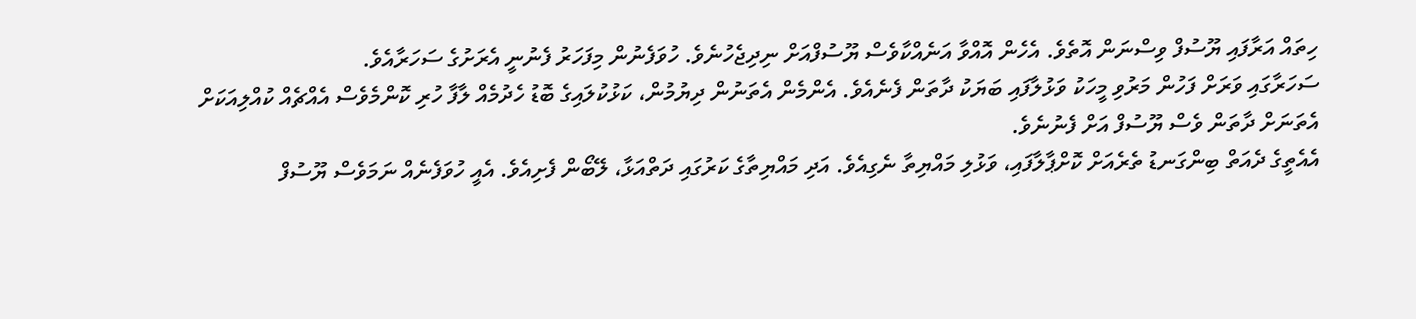ހިތައް އަރާފައި ޔޫސުފް ވިސްނަން އޮތެވެ. އެހެން އޮއްވާ އަނެއްކާވެސް ޔޫސުފްއަށް ނިދިޖެހުނެވެ. ހުވަފެނުން މިފަހަރު ފެނުނީ އެރަށުގެ ސަހަރާއެވެ.
ސަހަރާގައި ވަރަށް ފަހުން މަރުވި މީހަކު ވަޅުލާފައި ބަޔަކު ދާތަން ފެނެއެވެ. އެންމެން އެތަނުން ދިޔުމުން، ކަޅުކުލައިގެ ބޮޑު ހެދުމެއް ލާފާ ހުރި ކޮންމެވެސް އެއްޗެއް ކުއްލިއަކަށް އެތަނަށް ދާތަން ވެސް ޔޫސުފް އަށް ފެނުނެވެ.
އެއެތީގެ ދެއަތް ބިންގަނޑު ތެރެއަށް ކޮށްޕާލާފައި، ވަޅުލި މައްޔިތާ ނެގިއެވެ. އަދި މައްޔިތާގެ ކަރުގައި ދަތްއަޅާ، ލޭބޯން ފެށިއެވެ. އެއީ ހުވަފެނެއް ނަމަވެސް ޔޫސުފް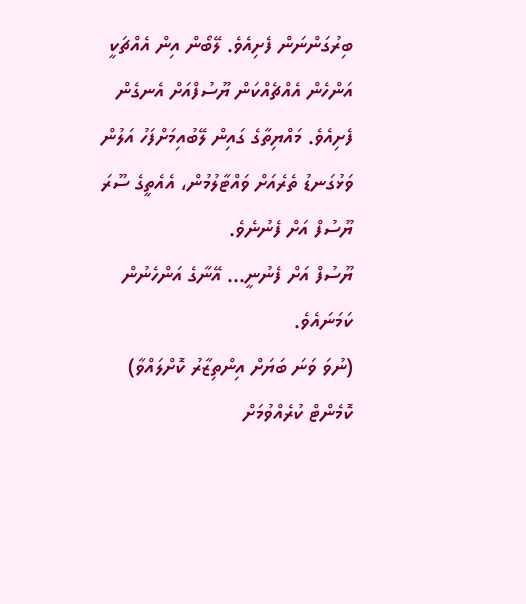ބިރުގަންނަން ފެށިއެވެ. ލޭބޯން އިން އެއްޗަކީ އަންހެން އެއްޗެއްކަން ޔޫސުފްއަށް އެނގެން ފެށިއެވެ. މައްޔިތާގެ ގައިން ލޭބުއިމަށްފަހު އަލުން ވަޅުގަނޑު ތެރެއަށް ވައްޓާލުމުން، އެއެތީގެ ސޫރަ ޔޫސުފް އަށް ފެނުނެވެ.
ޔޫސުފް އަށް ފެނުނީ... އޭނާގެ އަންހެނުން ކަމަނައެވެ.
(ނުވަ ވަނަ ބަޔަށް އިންތިޒާރު ކޮށްލައްވާ)
ކޮމެންޓް ކުރެއްވުމަށް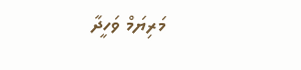މަރިޔަމް ވަހީދާ